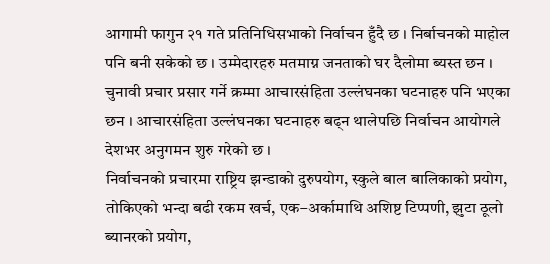आगामी फागुन २१ गते प्रतिनिधिसभाको निर्वाचन हुँदै छ । निर्बाचनको माहोल पनि बनी सकेको छ । उम्मेदारहरु मतमाग्न जनताको घर दैलोमा ब्यस्त छन । चुनावी प्रचार प्रसार गर्ने क्रम्मा आचारसंहिता उल्लंघनका घटनाहरु पनि भएका छन । आचारसंहिता उल्लंघनका घटनाहरु बढ्न थालेपछि निर्वाचन आयोगले देशभर अनुगमन शुरु गरेको छ ।
निर्वाचनको प्रचारमा राष्ट्रिय झन्डाको दुरुपयोग, स्कुले बाल बालिकाको प्रयोग, तोकिएको भन्दा बढी रकम खर्च, एक–अर्कामाथि अशिष्ट टिप्पणी, झुटा ठूलो ब्यानरको प्रयोग,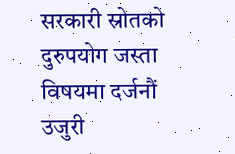सरकारी स्रोतको दुरुपयोग जस्ता विषयमा दर्जनौं उजुरी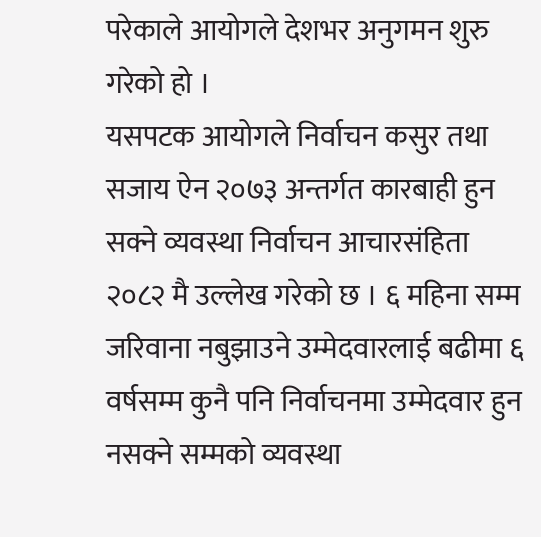परेकाले आयोगले देशभर अनुगमन शुरु गरेको हो ।
यसपटक आयोगले निर्वाचन कसुर तथा सजाय ऐन २०७३ अन्तर्गत कारबाही हुन सक्ने व्यवस्था निर्वाचन आचारसंहिता २०८२ मै उल्लेख गरेको छ । ६ महिना सम्म जरिवाना नबुझाउने उम्मेदवारलाई बढीमा ६ वर्षसम्म कुनै पनि निर्वाचनमा उम्मेदवार हुन नसक्ने सम्मको व्यवस्था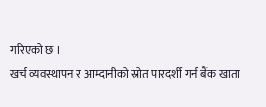गरिएको छ ।
खर्च व्यवस्थापन र आम्दानीको स्रोत पारदर्शी गर्न बैंक खाता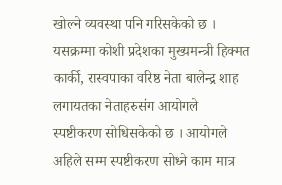खोल्ने व्यवस्था पनि गरिसकेको छ । यसक्रम्मा कोशी प्रदेशका मुख्यमन्त्री हिक्मत कार्की, रास्वपाका वरिष्ठ नेता बालेन्द्र शाह लगायतका नेताहरुसंग आयोगले स्पष्टीकरण सोधिसकेको छ । आयोगले अहिले सम्म स्पष्टीकरण सोध्ने काम मात्र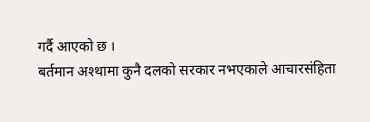गर्दै आएको छ ।
बर्तमान अश्थामा कुनै दलको सरकार नभएकाले आचारसंहिता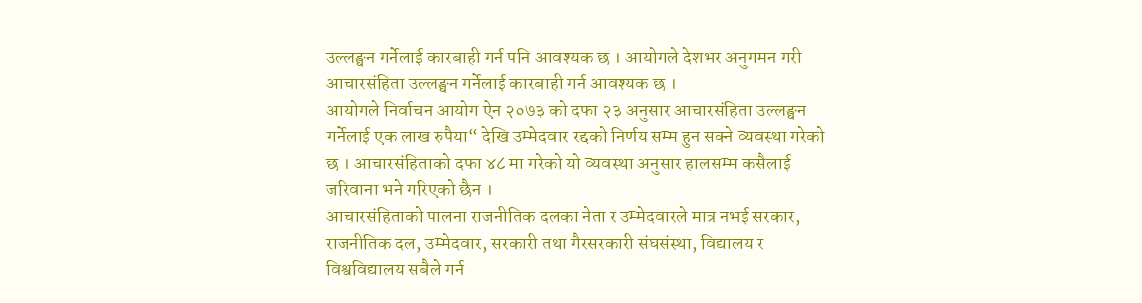उल्लङ्घन गर्नेलाई कारबाही गर्न पनि आवश्यक छ । आयोगले देशभर अनुगमन गरी आचारसंहिता उल्लङ्घन गर्नेलाई कारबाही गर्न आवश्यक छ ।
आयोगले निर्वाचन आयोग ऐन २०७३ को दफा २३ अनुसार आचारसंहिता उल्लङ्घन गर्नेलाई एक लाख रुपैया“ देखि उम्मेदवार रद्दको निर्णय सम्म हुन सक्ने व्यवस्था गरेको छ । आचारसंहिताको दफा ४८ मा गरेको यो व्यवस्था अनुसार हालसम्म कसैलाई जरिवाना भने गरिएको छैन ।
आचारसंहिताको पालना राजनीतिक दलका नेता र उम्मेदवारले मात्र नभई सरकार, राजनीतिक दल, उम्मेदवार, सरकारी तथा गैरसरकारी संघसंस्था, विद्यालय र विश्वविद्यालय सबैले गर्न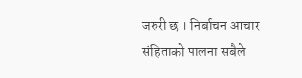जरुरी छ । निर्बाचन आचार संहिताको पालना सबैले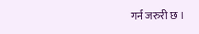गर्न जरुरी छ ।